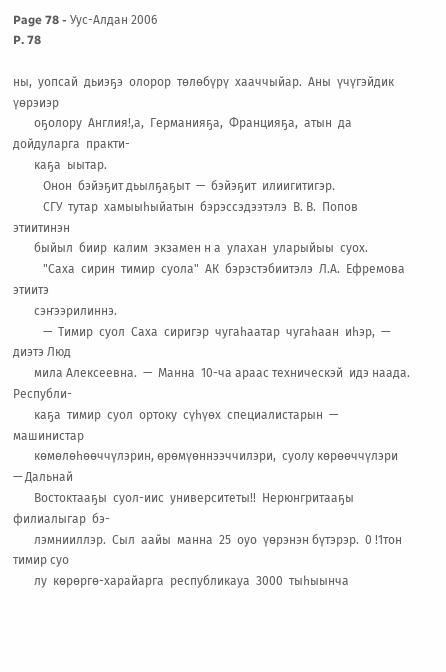Page 78 - Уус-Алдан 2006
P. 78

ны,  уопсай  дьиэҕэ  олорор  төлөбүрү  хааччыйар.  Аны  үчүгэйдик  үөрэиэр
       оҕолору  Англия!,а,  Германияҕа,  Францияҕа,  атын  да  дойдуларга  практи-
       каҕа  ыытар.
          Онон  бэйэҕит дьылҕаҕыт  —  бэйэҕит  илиигитигэр.
          СГУ  тутар  хамыыһыйатын  бэрэссэдээтэлэ  В. В.  Попов  этиитинэн
       быйыл  биир  калим  экзамен н а  улахан  уларыйыы  суох.
          "Саха  сирин  тимир  суола"  АК  бэрэстэбиитэлэ  Л.А.  Ефремова  этиитэ
       сэҥээрилиннэ.
          —  Тимир  суол  Саха  сиригэр  чугаһаатар  чугаһаан  иһэр,  —  диэтэ Люд
       мила Алексеевна.  —  Манна  10-ча араас техническэй  идэ наада.  Республи-
       каҕа  тимир  суол  ортоку  сүһүөх  специалистарын  —  машинистар
       көмөлөһөөччүлэрин, өрөмүөннээччилэри,  суолу көрөөччүлэри  — Дальнай
       Востоктааҕы  суол-иис  университеты!!  Нерюнгритааҕы  филиалыгар  бэ-
       лэмнииллэр.  Сыл  аайы  манна  25  оуо  үөрэнэн бүтэрэр.  0 !1тон  тимир суо
       лу  көрөргө-харайарга  республикауа  3000  тыһыынча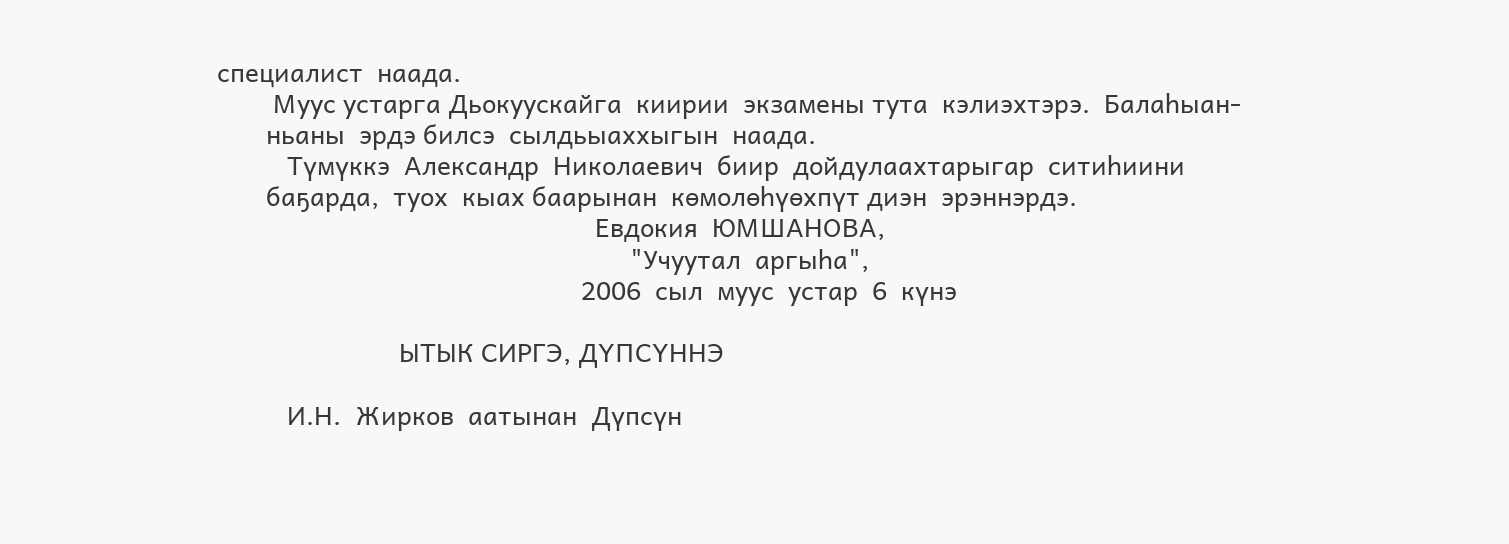специалист  наада.
        Муус устарга Дьокуускайга  киирии  экзамены тута  кэлиэхтэрэ.  Балаһыан-
       ньаны  эрдэ билсэ  сылдьыаххыгын  наада.
          Түмүккэ  Александр  Николаевич  биир  дойдулаахтарыгар  ситиһиини
       баҕарда,  туох  кыах баарынан  көмолөһүөхпүт диэн  эрэннэрдэ.
                                                      Евдокия  ЮМШАНОВА,
                                                           "Учуутал  аргыһа",
                                                    2006  сыл  муус  устар  6  күнэ

                          ЫТЫК СИРГЭ, ДҮПСҮННЭ

          И.Н.  Жирков  аатынан  Дүпсүн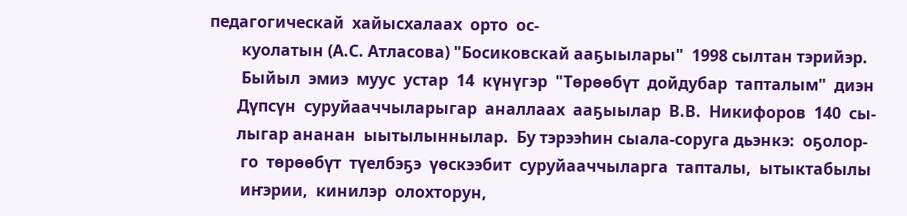педагогическай  хайысхалаах  орто  ос-
        куолатын (А.С. Атласова) "Босиковскай ааҕыылары"  1998 сылтан тэрийэр.
        Быйыл  эмиэ  муус  устар  14  күнүгэр  "Төрөөбүт  дойдубар  тапталым"  диэн
       Дүпсүн  суруйааччыларыгар  аналлаах  ааҕыылар  В.В.  Никифоров  140  сы-
       лыгар ананан  ыытылыннылар.  Бу тэрээһин сыала-соруга дьэнкэ:  оҕолор-
        го  төрөөбүт  түелбэҕэ  үөскээбит  суруйааччыларга  тапталы,  ытыктабылы
        иҥэрии,  кинилэр  олохторун,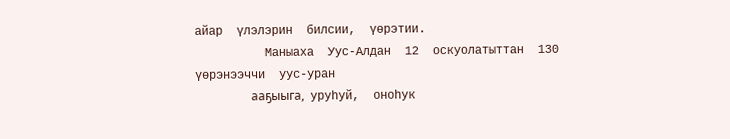айар  үлэлэрин  билсии,  үөрэтии.
          Маныаха  Уус-Алдан  12  оскуолатыттан  130  үөрэнээччи  уус-уран
        ааҕыыга,  уруһуй,  оноһук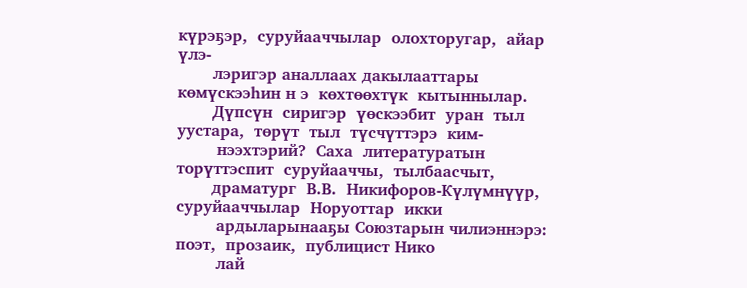күрэҕэр,  суруйааччылар  олохторугар,  айар  үлэ-
       лэригэр аналлаах дакылааттары  көмүскээһин н э  көхтөөхтүк  кытыннылар.
       Дүпсүн  сиригэр  үөскээбит  уран  тыл  уустара,  төрүт  тыл  түсчүттэрэ  ким-
        нээхтэрий?  Саха  литературатын  торүттэспит  суруйааччы,  тылбаасчыт,
       драматург  В.В.  Никифоров-Күлүмнүүр,  суруйааччылар  Норуоттар  икки
        ардыларынааҕы Союзтарын чилиэннэрэ:  поэт,  прозаик,  публицист Нико
        лай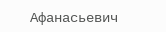Афанасьевич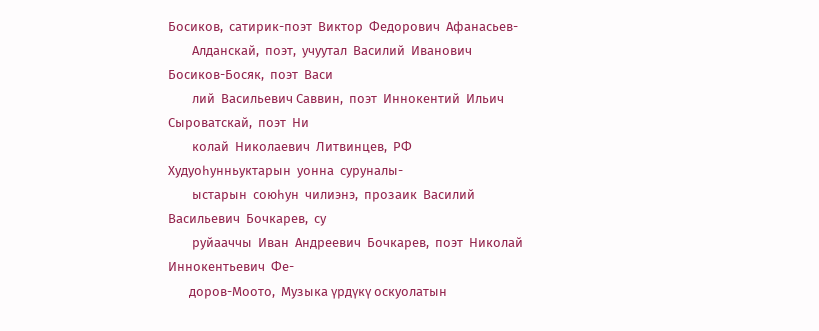Босиков,  сатирик-поэт  Виктор  Федорович  Афанасьев-
        Алданскай,  поэт,  учуутал  Василий  Иванович  Босиков-Босяк,  поэт  Васи
        лий  Васильевич Саввин,  поэт  Иннокентий  Ильич Сыроватскай,  поэт  Ни
        колай  Николаевич  Литвинцев,  РФ  Худуоһунньуктарын  уонна  суруналы-
        ыстарын  союһун  чилиэнэ,  прозаик  Василий  Васильевич  Бочкарев,  су
        руйааччы  Иван  Андреевич  Бочкарев,  поэт  Николай  Иннокентьевич  Фе-
       доров-Моото,  Музыка үрдүкү оскуолатын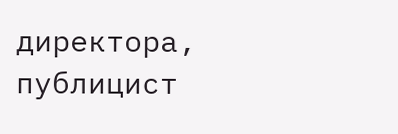директора,  публицист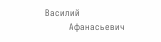Василий
        Афанасьевич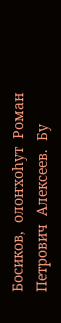Босиков,  олоҥхоһут  Роман  Петрович  Алексеев.  Бу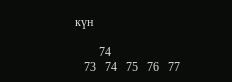күн

        74
   73   74   75   76   77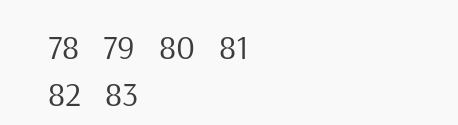78   79   80   81   82   83